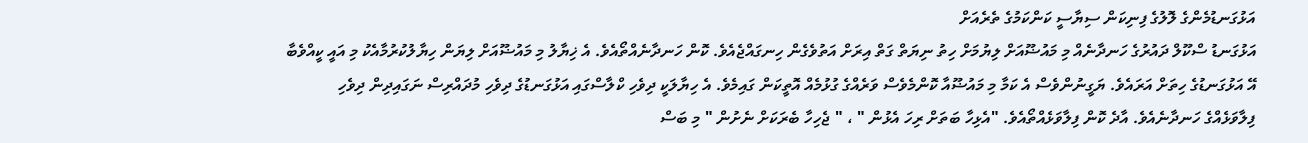އަޅުގަނޑުމެންގެ ލޮލުގެ ފިނިކަން ސިޔާސީ ކަންކަމުގެ ތެރެއަށް
އަޅުގަނޑު ސްކޫލް ދައުރުގެ ހަނދާނެއް މި މައުޟޫއަށް ލިޔުމަށް ހިތު ނިޔަތް ގަތް އިރަށް އަތުވެގެން ހިނގައްޖެއެވެ. ކޮން ހަނދާނެއްތޯއެވެ. އެ ޚިޔާލު މި މައުޟޫއަށް ލިޔަން ހިޔާލުކުރުމާއެކު މި އައީ ކީއްވެބާ އޭ އަޅުގަނޑުގެ ހިތަށް އަރައެވެ. ޔަގީނުންވެސް އެ ކަމާ މި މައުޟޫއާ ކޮންމެވެސް ވަރެއްގެ ގުޅުމެއް އޮތީކަން ގައިމެވެ. އެ ހިޔާލަކީ ދިވެހި ކްލާސްގައި އަޅުގަނޑުގެ ދިވެހި މުދައްރިސް ނަގައިދިން ދިވެހި ފިލާވަޅެއްގެ ހަނދާނެއެވެ. އާދެ ކޮން ފިލާވަޅެއްތޯއެވެ. "އެޅިހާ ބަތަށް ރިހަ އެޅުން " ، " ޖެހިހާ ބެރަކަށް ނެށުން " މި ބަސް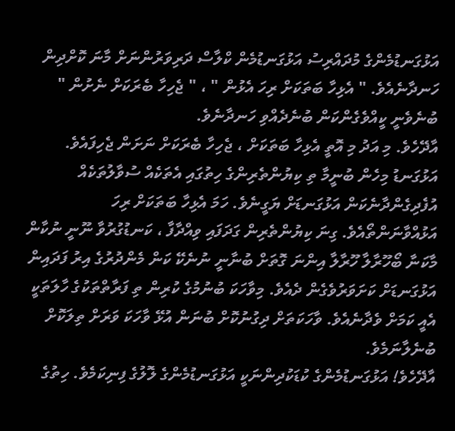އަޅުގަނޑުމެންގެ މުދައްރިސު އަޅުގަނޑުމެން ކްލާސް ދަރިވަރުންނަށް މާނަ ކޮށްދިން ހަނދާނެއެވެ. " އެޅިހާ ބަތަކަށް ރިހަ އެޅުން " ، " ޖެހިހާ ބެރަކަށް ނެށުން " ބުނެވެނީ ކީއްވެގެންކަން ބުނެދެއްވި ހަނދާނެވެ.
އާދޭހެވެ. މި އަދު މި އޮތީ އެޅިހާ ބަތަކަށް ، ޖެހިހާ ބެރަކަށް ނަށަން ޖެހިފައެވެ. އަޅުގަނޑު މިހެން ބުނީމާ ތި ކިޔުންތެރިންގެ ހިތުގައި އެތަކެއް ސުވާލުތަކެއް އުފެދިގެންދާނެކަން އަޅުގަނޑަށް ޔަގީނެވެ. ހަމަ އެޅިހާ ބަތަކަށް ރިހަ އަޅުއްވާނަންތޯއެވެ. ގިނަ ކިޔުންތެރިން ގަދަފައި ވިއްދާފާ ، ކަނޑުގުރުވާ ނޫނީ ނުކާން މާކަނާ ބޯހޫރާލާ ހޫރާލާ އިންނަ ގޮތަށް ބުނާނީ ނުނެކޭ ކަން މެންދުރުގެ އިރު ފަދައިން އަޅުގަނޑަށް ކަށަވަރުވެގެން ދެއެވެ. މިވާހަކަ ބުނުމުގެ ކުރިން ތި ފަރާތްތަކުގެ ހާލަތަކީ އެއީ ކަމަށް ވެދާނެއެވެ. ވާހަކަތަށް ދިގުނުކޮށް ބުނަން އުޅޭ ވާހަކަ ވަރަށް ތިލަކޮށް ބުނެލާނަމެވެ.
އާދޭހެވެ! އަޅުގަނޑުމެންގެ ކުޑަކުދިންނަކީ އަޅުގަނޑުމެންގެ ލޮލުގެ ފިނިކަމެވެ. ހިތުގެ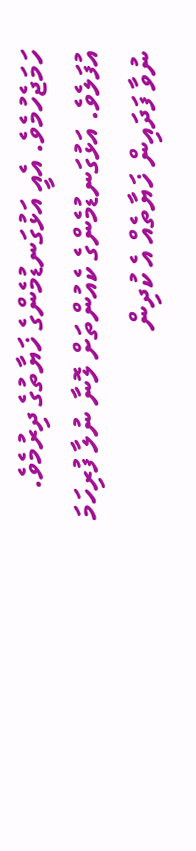ހަމަޖެހުމެވެ. އެއީ އަޅުގަނޑުމެންގެ ޚަޔާތުގެ ދިރުމެވެ. އުފަލެވެ. އަޅުގަނޑުމެންގެ ކެއުންތަށް ލޮނާ ނުލާ ފުރިހަމަ ނުވާ ފަދައިން ޚަޔާތެއް އެ ކުދިން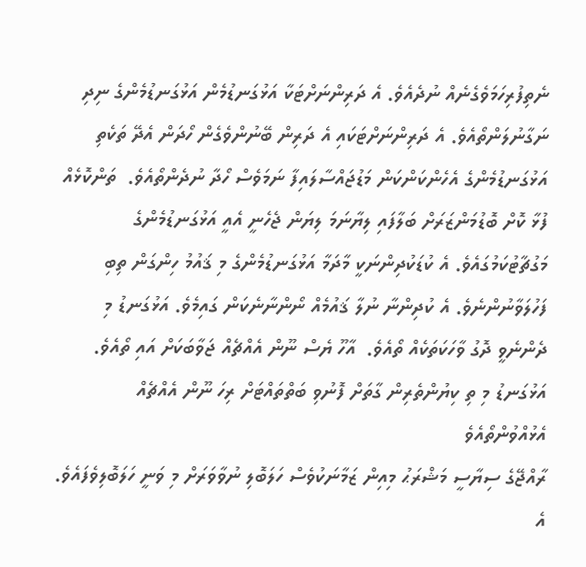ނެތިފުރިހަމަވެގެނެއް ނުދެއެވެ. އެ ދަރިންނަށްޓަކާ އަޅުގަނޑުމެން އަޅުގަނޑުމެންގެ ނިދި ނަގާނުލަންތޯއެވެ. އެ ދަރިންނަށްޓަކައި އެ ދަރިން ބޭނުންވެގެން ހޯދަން އެދޭ ތަކެތި އަޅުގަނޑުމެންގެ އެހެންކަންކަން މަޑުޖައްސާލައިފާ ނަމަވެސް ހޯދާ ނުދެންތޯއެވެ.  ތަންކޮޅެއް ފުޅާ ކޮށް ބޮޑުމަންޒަރަށް ބަލާފައި ލިޔާނަމަ ލިޔަން ޖެހެނީ އެއީ އަޅުގަނޑުމެންގެ މަގުޗާޓުކަމުގައެވެ. އެ ކުޑަކުދިންނަކީ މާދަމާ އަޅުގަނޑުމެންގެ މި ޤައުމު ހިންގަން ތިބި ފަހުލަވާނުންނެވެ. އެ ކުދިންނާ ނުލާ ޤައުމެއް ނޯންނާނެކަން ގައިމެވެ. އަޅުގަނޑު މި ދެންނެވީ ދޮގު ވާހަކަތަކެއް ތޯއެވެ.  އާހޫ ޔެސް ނޫން އެއްޗެއް ޖަވާބަކަށް އައި ތޯއެވެ. އަޅުގަނޑު މި ތި ކިޔުންތެރިން ގާތަށް ފޮނުވި ބަތްތައްޓަށް ރިހަ ނޫން އެއްޗެއް އެޅުއްވުންތޯއެވެ
ރާއްޖޭގެ ސިޔާސީ މަޝްރަޙު މިއިން ޒަމާނަކުވެސް ހަލަބޮލި ނުވާވަރަށް މި ވަނީ ހަލަބޮލިވެފައެވެ. އެ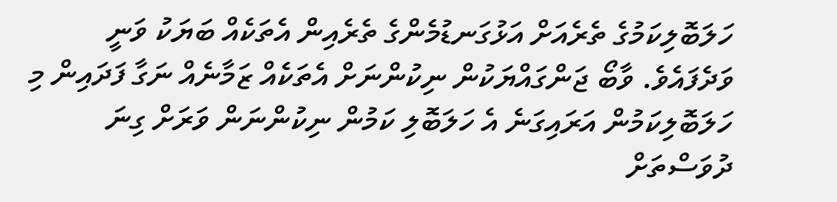ހަލަބޮލިކަމުގެ ތެރެއަށް އަޅުގަނޑުމެންގެ ތެރެއިން އެތަކެއް ބަޔަކު ވަނީ ވަދެފައެވެ. ވާބޯ ޖަންގައްޔަކުން ނިކުންނަށް އެތަކެއް ޒަމާނެއް ނަގާ ފަދައިން މި ހަލަބޮލިކަމުން އަރައިގަނެ އެ ހަލަބޮލި ކަމުން ނިކުންނަން ވަރަށް ގިނަ ދުވަސްތަށް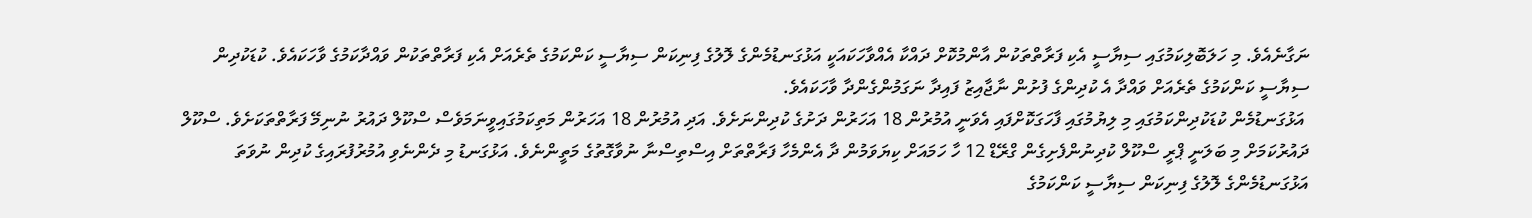ނަގާނެއެވެ. މި ހަލަބޮލިކަމުގައި ސިޔާސީ އެކި ފަރާތްތަކުން އާންމުކޮށް ދައްކާ އެއްވާހަކައަކީ އަޅުގަނޑުމެންގެ ލޮލުގެ ފިނިކަން ސިޔާސީ ކަންކަމުގެ ތެރެއަށް އެކި ފަރާތްތަކުން ވައްދާކަމުގެ ވާހަކައެވެ. ކުޑަކުދިން ސިޔާސީ ކަންކަމުގެ ތެރެއަށް ވައްދާ އެ ކުދިންގެ ފުށުން ނާޖާއިޒު ފައިދާ ނަގަމުންގެންދާ ވާހަކައެވެ.
 އަޅުގަނޑުމެން ކުޑަކުދިންކަމުގައި މި ލިޔުމުގައި ފާހަގަކޮށްފައި އެވަނީ އުމުރުން 18 އަހަރުން ދަށުގެ ކުދިންނަށެވެ. އަދި އުމުރުން 18 އަހަރުން މަތިކަމުގައިވީނަމަވެސް ސްކޫލް ދައުރު ނުނިމޭ ފަރާތްތަކަށެވެ. ސްކޫލް ދައުރުކަމަށް މި ބަލަނީ ޕްރީ ސްކޫލް ކުދިނުންފެށިގެން ގްރޭޑް 12 ހާ ހަމައަށް ކިޔަވަމުން ދާ އެންމެހާ ފަރާތްތަށް އިސްތިސްނާ ނުވާގޮތުގެ މަތީންނެވެ. އަޅުގަނޑު މި ދެންނެވި އުމުރުފުރައިގެ ކުދިން ނުވަތަ އަޅުގަނޑުމެންގެ ލޮލުގެ ފިނިކަން ސިޔާސީ ކަންކަމުގެ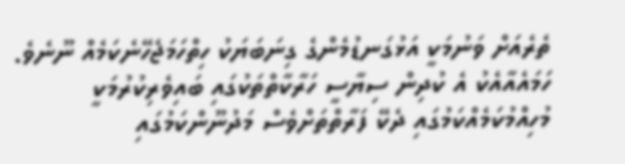ތެރެއަށް ވަނުމަކީ އަޅުގަނޑުމެންގެ ގިނަބަޔަކު ހިތްހަމަޖެހޭނެކަމެއް ނޫނެވެ. ހަމައެއާއެކު އެ ކުދިން ސިޔާސީ ހަރާކާތްތަކުގައި ބައިވެރިކުރުމަކީ މުހިއްމުކަމެއްކަމުގައި ދެކޭ ފަރާތްތަށްވެސް މަދުނޫންކަމުގައި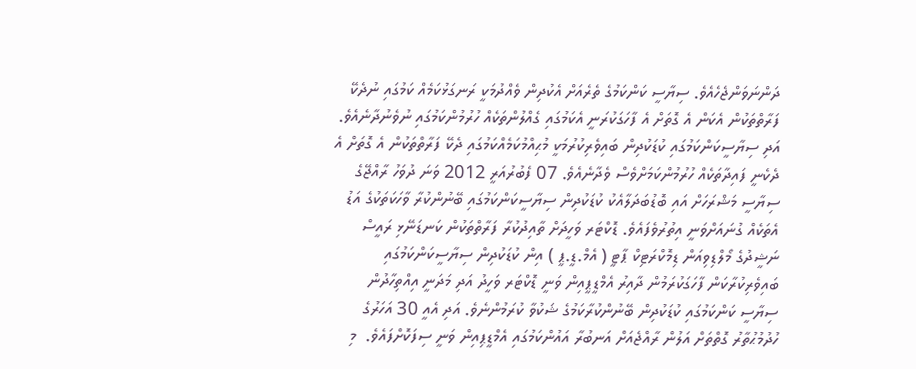ދަންނަވަންޖެހެއެވެ. ސިޔާސީ ކަންކަމުގެ ތެރެއަށް އެކުދިން ވެއްދުމަކީ ރަނގަޅުކަމެއް ކަމުގައި ނުދެކޭ ފަރާތްތަކުން އެކަން އެ ގޮތަށް އެ ފާހަގަކުރަނީ އެކަމުގައި ގެއްލުންތަކެއް ހުރުމުންކަމުގައި ނުވެނުދާނެއެވެ. އަދި ސިޔާސީކަންކަމުގައި ކުޑަކުދިން ބައިވެރިކުރުމަކީ މުޙިއްމުކަމެއްކަމުގައި ދެކޭ ފަރާތްތަކުން އެ ގޮތަށް އެ ދެކެނީ ފައިދާތަކެއް ހުރުމުންކަމަށްވެސް ވެދާނެއެވެ. 07 ފެބުރުއަރީ 2012 ވަނަ ދުވަހު ރާއްޖޭގެ ސިޔާސީ މަޝްރަހަށް އައި ބޮޑުބަދަލާއެކު ކުޑަކުދިން ސިޔާސީކަންކަމުގައި ބޭނުންކުރާ ވާހަކަތަކުގެ އަޑު އެތަކެއް ގުނައަށްވަނީ އިތުރުވެފައެވެ. ޑޮކްޓަރ ވަހީދަށް ތާއިދުކުރާ ފަރާތްތަކުން ކަނޑަނޭޅި ރައީސް ނަޝީދުގެ މޯލްޑިވިއަން ޑިމޮކްރަޓިކް ޕާޓީ ( އެމް.ޑީ.ޕީ ) އިން ކުޑަކުދިން ސިޔާސީކަންކަމުގައި ބައިވެރިކުރާކަން ފާހަގަކުރަމުން ދާއިރު އެމްޑީޕީއިން ވަނީ ޑޮކްޓަރ ވަހީދު އަދި މަދަނީ އިއްތިހާދުން ސިޔާސީ ކަންކަމުގައި ކުޑަކުދިން ބޭނުންކުރާކަމުގެ ޝަކުވާ ކުރަމުންނެވެ. އަދި އެއީ 30 އަހަރުގެ ހުދުމުޙުތާރު ގޮތްތަށް އަލުން ރާއްޖެއަށް އަނބުރާ އައުންކަމުގައި އެމްޑީޕިއިން ވަނީ ސިފަކޮށްފައެވެ.  މި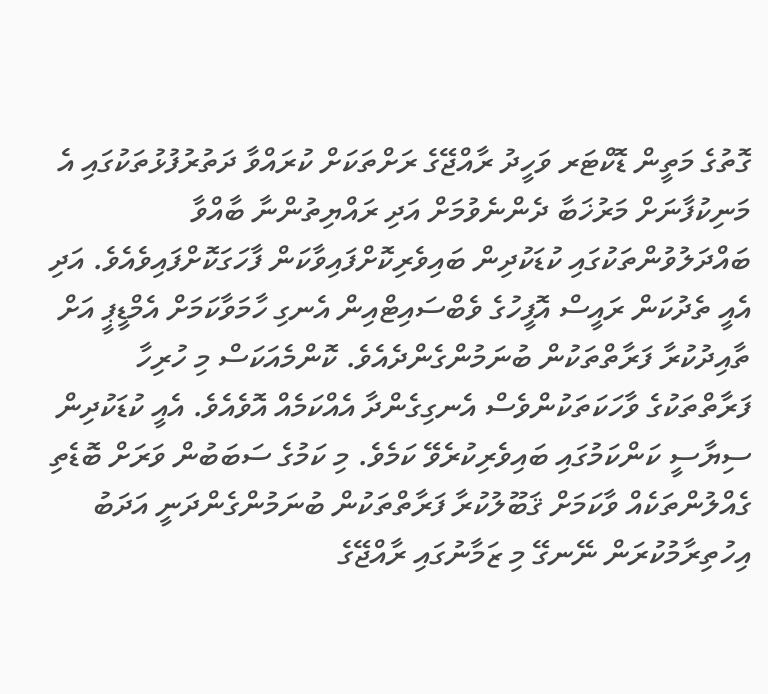ގޮތުގެ މަތީން ޑޮކްޓަރ ވަހީދު ރާއްޖޭގެ ރަށްތަކަށް ކުރައްވާ ދަތުރުފުޅުތަކުގައި އެ މަނިކުފާނަށް މަރުޚަބާ ދެންނެވުމަށް އަދި ރައްޔިތުންނާ ބާއްވާ ބައްދަލުވުންތަކުގައި ކުޑަކުދިން ބައިވެރިކޮށްފައިވާކަން ފާހަގަކޮށްފައިވެއެވެ. އަދި އެއީ ތެދުކަން ރައީސް އޮފީހުގެ ވެބްސައިޓްއިން އެނގި ހާމަވާކަމަށް އެމްޑީޕީ އަށް ތާއިދުކުރާ ފަރާތްތަކުން ބުނަމުންގެންދެއެވެ. ކޮންމެއަކަސް މި ހުރިހާ ފަރާތްތަކުގެ ވާހަކަތަކުންވެސް އެނގިގެންދާ އެއްކަމެއް އޮވެއެވެ. އެއީ ކުޑަކުދިން ސިޔާސީ ކަންކަމުގައި ބައިވެރިކުރެވޭ ކަމެވެ. މި ކަމުގެ ސަބަބުން ވަރަށް ބޮޑެތި ގެއްލުންތަކެއް ވާކަމަށް ޤަބޫލުކުރާ ފަރާތްތަކުން ބުނަމުންގެންދަނީ އަދަބު އިހުތިރާމުކުރަން ނޭނގޭ މި ޒަމާނުގައި ރާއްޖޭގެ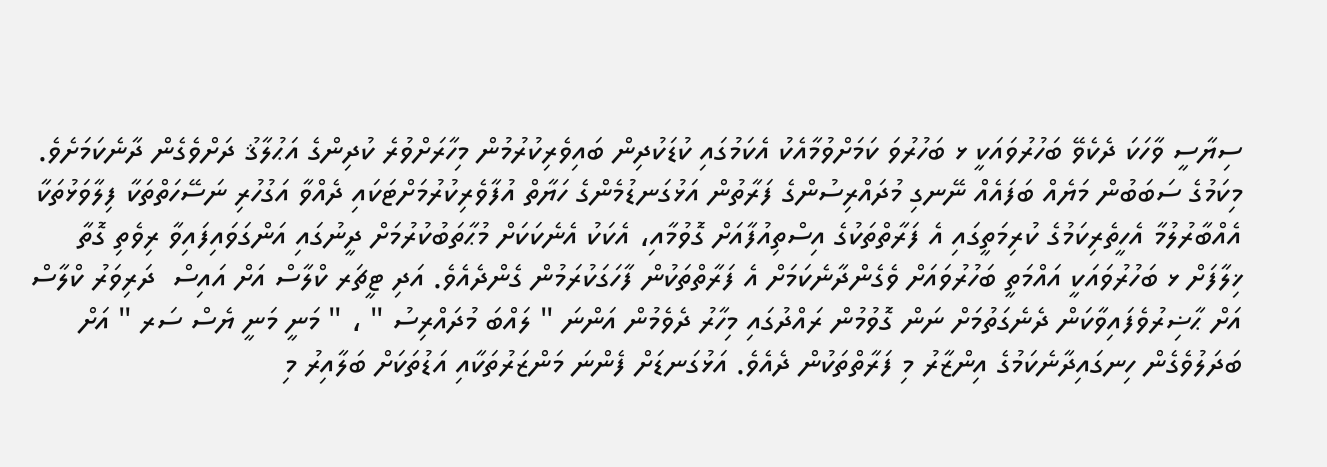ސިޔާސީ ވާހަކަ ދެކެވޭ ބަހުރުވައަކީ ޅ ބަހުރުވަ ކަމަށްވުމާއެކު އެކަމުގައި ކުޑަކުދިން ބައިވެރިކުރުމުން މިހާރަށްވުރެ ކުދިންގެ އަޙުލާޤު ދަށްވެގެން ދާނެކަމަށެވެ. މިކަމުގެ ސަބަބުން މަޔެއް ބަފައެއް ނޭނގި މުދައްރިސުންގެ ފަރާތުން އަޅުގަނޑުމެންގެ ހަޔާތް އުފާވެރިކުރުމަށްޓަކައި ދެއްވާ އަގުހުރި ނަސޭހަތްތަކާ ފިލާވަޅުތަކާ އެއްބާރުލުމާ އެހީތެރިކަމުގެ ކުރިމަތީގައި އެ ފަރާތްތަކުގެ އިސްތިއުފާއަށް ގޮވުމާއި، އެކަކު އެނެކަކަށް މުޙާތަބުކުރުމަށް ދީނުގައި އަންގަވައިފައިވާ ރިވެތި ގޮތާ ޚިލާފަށް ޅ ބަހުރުވައަކީ އައްމަތީ ބަހުރުވައަށް ވެގެންދާނެކަމަށް އެ ފަރާތްތަކުން ފާހަގަކުރަމުން ގެންދެއެވެ. އަދި ޓީޗަރ ކްލާސް އަށް އައިސް  ދަރިވަރު ކްލާސް އަށް ޙާޟިރުވެފައިވާކަން ދެނެގަތުމަށް ނަން ގޮވުމުން ރައްދުގައި މިހާރު ދެވެމުން އަންނަ " ލައްބަ މުދައްރިސު " ، " މަނީ މަނީ ޔެސް ސަރ " އަށް ބަދަލުވެގެން ހިނގައިދާނެކަމުގެ އިންޒާރު މި ފަރާތްތަކުން ދެއެވެ. އަޅުގަނޑަށް ފެންނަ މަންޒަރުތަކާއި އަޑުތަކަށް ބަލާއިރު މި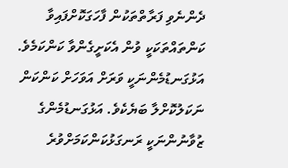ދެންނެވި ފަރާތްތަކުން ފާހަގަކޮށްފައިވާ ކަންތައްތަކަކީ ވުން އެކަށީގެންވާ ކަންކަމެވެ. އަޅުގަނޑުމެންނަކީ ވަރަށް އަވަހަށް ކަންކަން ނަކަލުކޮށްލާ ބަޔެކެވެ. އަޅުގަނޑުމެންގެ ޒުވާނުންނަކީ ރަނގަޅުކަންކަމަށްވުރެ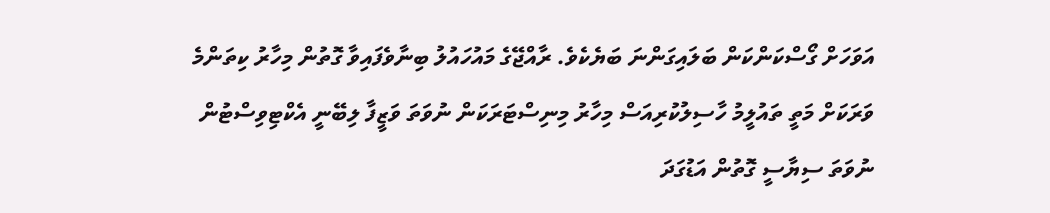އަވަހަށް ގޯސްކަންކަން ބަލައިގަންނަ ބަޔެކެވެ. ރާއްޖޭގެ މައުހައުލު ބިނާވެފައިވާ ގޮތުން މިހާރު ކިތަންމެ ވަރަކަށް މަތީ ތައުލީމު ހާސިލުކުރިއަސް މިހާރު މިނިސްޓަރަކަން ނުވަތަ ވަޒީފާ ލިބޭނީ އެކްޓިވިސްޓުން ނުވަތަ ސިޔާސީ ގޮތުން އަޑުގަދަ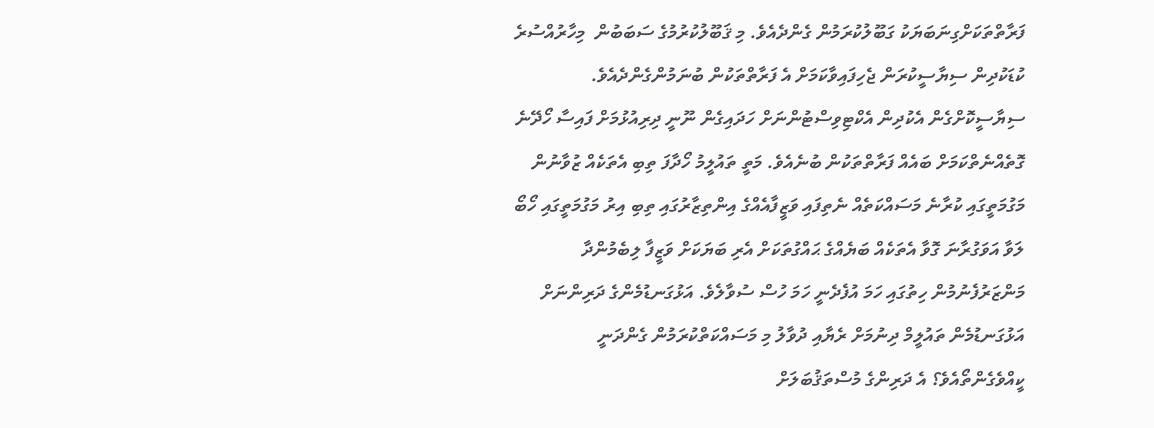ފަރާތްތަކަށްގިނަބަޔަކު ގަބޫލުކުރަމުން ގެންދެއެވެ. މި ޤަބޫލުކުރުމުގެ ސަބަބުން  މިހާރުއްސުރެ ކުޑަކުދިން ސިޔާސީކުރަން ޖެހިފައިވާކަމަށް އެ ފަރާތްތަކުން ބުނަމުންގެންދެއެވެ. ސިޔާސީކޮށްގެން އެކުދިން އެކްޓިވިސްޓުންނަށް ހަދައިގެން ނޫނީ ދިރިއުޅުމަށް ފައިސާ ހޯދޭނެ ގޮތެއްނެތްކަމަށް ބައެއް ފަރާތްތަކުން ބުނެއެވެ. މަތީ ތައުލީމު ހޯދާފަ ތިބި އެތަކެއް ޒުވާނުން މަގުމަތީގައި ކުރާނެ މަސައްކަތެއް ނެތިފައި ވަޒީފާއެއްގެ އިންތިޒާރުގައި ތިބި އިރު މަގުމަތީގައި ހޯބޯ ލަވާ އަވަގުރާނަ ގޮވާ އެތަކެއް ބަޔެއްގެ ޙައްގުތަކަށް އެރި ބަޔަކަށް ވަޒީފާ ލިބެމުންދާ މަންޒަރުފެނުމުން ހިތުގައި ހަމަ އުފެދެނީ ހަމަ ހުސް ސުވާލެވެ. އަޅުގަނޑުމެންގެ ދަރިންނަށް އަޅުގަނޑުމެން ތައުލީމް ދިނުމަށް ރެޔާއި ދުވާލު މި މަސައްކަތްކުރަމުން ގެންދަނީ ކީއްވެގެންތޯއެވެ؟ އެ ދަރިންގެ މުސްތަޤުބަލަށް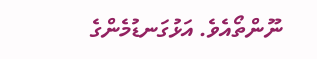ނޫންތޯއެވެ. އަޅުގަނޑުމެންގެ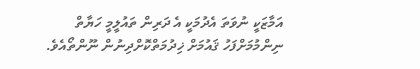އަމާޒަކީ ނުވަތަ އެދުމަކީ އެ ދަރިން ތައުލީމީ ހަޔާތް ނިންމުމަށްފަހު ޤައުމަށް ޚިދުމަތްކޮށްދިނުން ނޫންތޯއެވެ.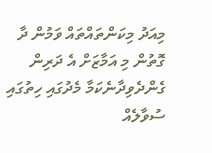މިއަދު މިކަންތައްތައް ވަމުން ދާ ގޮތުން މި އަމާޒަށް އެ ދަރިން ގެންދެވިދާނެކަމާ މެދުގައި ހިތުގައި ސުވާލެއް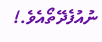ނުއުފެދޭތޯއެވެ.!